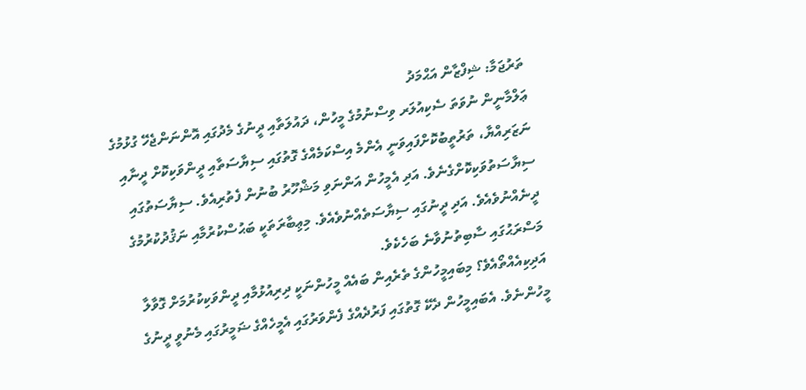ތަރުޖަމާ: ޝިފްޒާން އަޙްމަދު
ޢަލްމާނީން ނުވަތަ ސެކިއުލަރ ވިސްނުމުގެ މީހުން، ދައުލަތާއި ދީނުގެ މެދުގައި އޮންނަންޖެހޭ ގުޅުމުގެ ނަޒަރިއްޔާ، ތަރުތީބުކޮށްފައިވަނީ އެންމެ އިސްކަމެއްގެ ގޮތުގައި ސިޔާސަތާއި ދީންވަކިކޮށް ދީނާއި ސިޔާސަތުވަކިކޮށްގެނެވެ. އަދި އެމީހުން އަންނަވި މަޝްހޫރު ބުނުން ފެތުރިއެވެ. ސިޔާސަތުގައި ދީނެއްނުވެއެވެ. އަދި ދީނުގައި ސިޔާސަތެއްނުވެއެވެ. މިޢިބާރަތަކީ ބަޙުސްކުރުމާއި ނަޤުދުކުރުމުގެ މަސްރަޙުގައި ސާބިތުނުވާނެ ބަހެކެވެ.
އަދިކިއެއްތޯއެވެ؟ މިބައިމީހުންގެ ތެރެއިން ބައެއް މީހުންނަކީ ދިރިއުޅުމާއި ދީންވަކިކުރުމަށް ގޮވާލާ މީހުންނެވެ. އެބައިމީހުން ދެކޭ ގޮތުގައި ފަރުދެއްގެ ފެންވަރުގައި އެމީހެއްގެ ޟަމީރުގައި މެނުވީ ދީނުގެ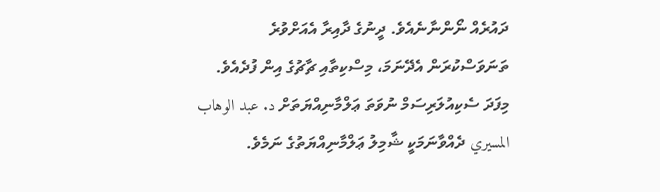ދައުރެއް ނޯންނާނެއެވެ. ދީނުގެ ދާއިރާ އެއަށްވުރެ ތަނަވަސްކުރަން އެދޭނަމަ، މިސްކިތާއި ޗާޗުގެ އިން ފުދެއެވެ. މިފަދަ ސެކިއުލަރިސަމް ނުވަތަ ޢަލްމާނިއްޔަތަށް د. عبد الوهاب المسيري ދެއްވާނަމަކީ ޝާމިލު ޢަލްމާނިއްޔަތުގެ ނަމެވެ.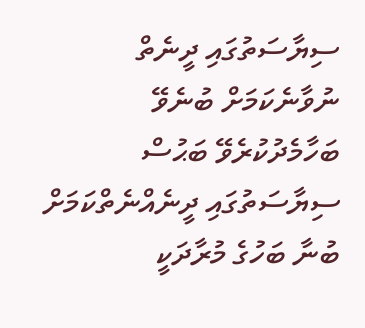ސިޔާސަތުގައި ދީނެތް ނުވާނެކަމަށް ބުނެވޭ ބަހާމެދުކުރެވޭ ބަޙުސް
ސިޔާސަތުގައި ދީނެއްނެތްކަމަށް ބުނާ ބަހުގެ މުރާދަކީ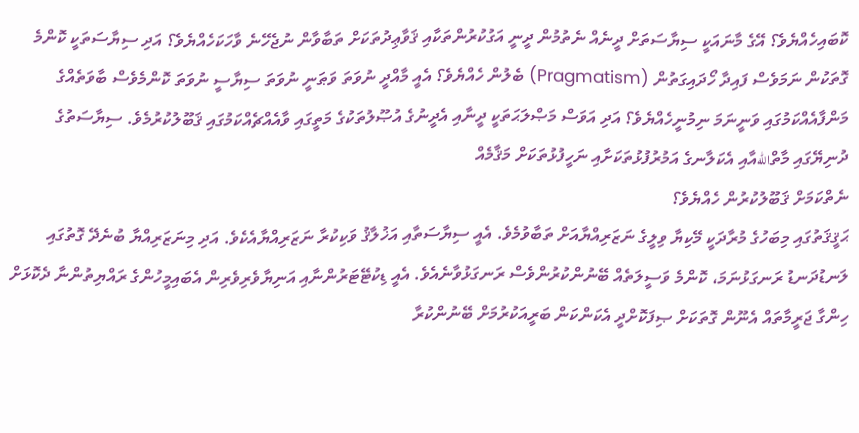ކޮބައިހެއްޔެވެ؟ އޭގެ މާނައަކީ ސިޔާސަތަށް ދީނެއް ނެތުމުން ދީނީ އަގުކުރުންތަކާއި ޤަވާޢިދުތަކަށް ތަބާވާން ނުޖެހޭނެ ވާހަކަހެއްޔެވެ؟ އަދި ސިޔާސަތަކީ ކޮންމެ ގޮތަކުން ނަމަވެސް ފައިދާ ހޯދައިގަތުން (Pragmatism) ބެލުން ހެއްޔެވެ؟ އެއީ މާއްދީ ނުވަތަ ވަޠަނީ ނުވަތަ ސިޔާސީ ނުވަތަ ކޮންމެވެސް ބާވަތެއްގެ މަންފާއެއްކަމުގައި ވަނީނަމަ ނިމުނީހެއްޔެވެ؟ އަދި އަވަސް މަޞްލަޙަތަކީ ދީނާއި އެދީނުގެ އުޞޫލުތަކުގެ މަތީގައި ވާއެއްޗެއްކަމުގައި ޤަބޫލުކުރުމެވެ. ސިޔާސަތުގެ ދުނިޔޭގައި މާތްاللهއާއި އެކަލާނގެ އަމުރުފުޅުތަކަށާއި ނަހީފުޅުތަކަށް މަޤާމެއް
ނެތްކަމަށް ޤަބޫލުކުރުން ހެއްޔެވެ؟
ޙަޤީޤަތުގައި މިބަހުގެ މުރާދަކީ މޭކިޔާ ވިލީގެ ނަޒަރިއްޔާއަށް ތަބާވުމެވެ. އެއީ ސިޔާސަތާއި އަޚުލާޤު ވަކިކުރާ ނަޒަރިއްޔާއެކެވެ. އަދި މިނަޒަރިއްޔާ ބުނެދޭ ގޮތުގައި ލަނޑުދަނޑު ރަނގަޅުނަމަ، ކޮންމެ ވަސީލަތެއް ބޭނުންކުރުންވެސް ރަނގަޅުވާނެއެވެ. އެއީ ޑިކުޓޭޓަރުންނާއި އަނިޔާވެރިވެރިން އެބައިމީހުންގެ ރައްޔިތުންނާ ދެކޮޅަށް ހިންގާ ޖަރީމާތައް އެނޫން ގޮތަކަށް ޞިފަކޮށްދީ އެކަންކަން ބަރީއަކުރުމަށް ބޭނުންކުރާ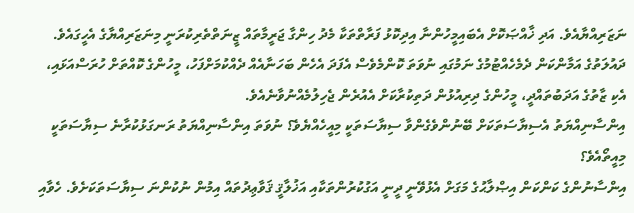ނަޒަރިއްޔާއެވެ. އަދި ޚާއްޞަކޮށް އެބައިމީހުންނާ އިދިކޮޅު ފަރާތްތަކާ މެދު ހިންގާ ޖަރީމާތައް ޒީނަތްތެރިކުރަނީ މިނަޒަރިއްޔާގެ އެހީގައެވެ. ދައުލަތުގެ އަމާންކަން ދެމެހެއްޓުމުގެ ނަމުގައި ނުވަތަ ކޮންމެވެސް އެފަދަ އެހެން ބަހަނާއެއް ދެއްކުމަށްފަހު، މީހުންގެ ކޮއްތަށް ހުރަސްއަޅައި، އެކި ޒާތުގެ އަދަބުތައްދީ، މީހުންގެ ދިރިއުޅުން ދަތިކުރާކަށް އެއުރެން ޖެހިލުމެއްނުވާނެއެވެ.
އިންސާނިއްޔަތު އެސިޔާސަތަކަށް ބޭނުންވެގެންވާ ސިޔާސަތަކީ މިއީހެއްޔެވެ؟ ނުވަތަ އިންސާނިއްޔަތު ރަނގަޅުކުރާނެ ސިޔާސަތަކީ މިއީތޯއެވެ؟
އިންސާނުންގެ ކަންކަން އިޞްލާޙުގެ މަގަށް އެޅުވޭނީ ދީނީ އަގުކުރުންތަކާއި އަޚުލާޤީ ޤަވާޢިދުތައް އިމުން ނުކުންނަ ސިޔާސަތަކަށެވެ. ހެވާއި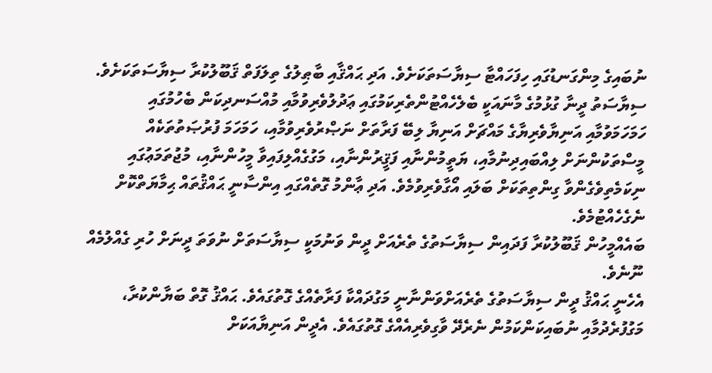ނުބައިގެ މިންގަނޑުގައި ހިފަހައްޓާ ސިޔާސަތަކަށެވެ. އަދި ޙައްޤާއި ބާޠިލުގެ ތިލަފަތް ޤަބޫލުކުރާ ސިޔާސަތަކަށެވެ.
ސިޔާސަތު ދީނާ ގުޅުމުގެ މާނައަކީ ބެލެހެއްޓުންތެރިކަމުގައި ޢަދުލުވެރިވުމާއި މުއްސަނދިކަން ބެހުމުގައި ހަމަހަމަވުމާއި އަނިޔާވެރިޔާގެ މައްޗަށް އަނިޔާ ލިބޭ ފަރާތަށް ނަޞްރުވެރިވުމާއި، ހަމަހަމަ ފުރުޞަތުތަކެއް މީސްތަކުންނަށް ލިއްބައިދިނުމާއި، ޔަތީމުންނާއި ފަޤީރުންނާއި، މަގުގެއްލިފައިވާ މީހުންނާއި، މުޖުތަމަޢުގައި ނިކަމެތިވެގެންވާ ގިންތިތަކަށް ބަލައި އޯގާވެރިވުމެވެ. އަދި ޢާންމު ގޮތެއްގައި އިންސާނީ ޙައްޤުތައް ޙިމާޔަތްކޮށް ނެގެހެއްޓުމެވެ.
ބައެއްމީހުން ޤަބޫލުކުރާ ފަދައިން ސިޔާސަތުގެ ތެރެއަށް ދީން ވަނުމަކީ ސިޔާސަތަށް ނުވަތަ ދީނަށް ހުރި ގެއްލުމެއް ނޫނެވެ.
އެހެނީ ޙައްޤު ދީން ސިޔާސަތުގެ ތެރެއަށްވަންނާނީ މަގުދައްކާ ފަރާތެއްގެ ގޮތުގައެވެ. ޙައްޤު ގޮތް ބަޔާންކުރާ، މަގުފުރެދުމާއި ނުބައިކަންކަމުން ނެރެދޭ ވާގިވެރިއެއްގެ ގޮތުގައެވެ. އެދީން އަނިޔާއަކަށް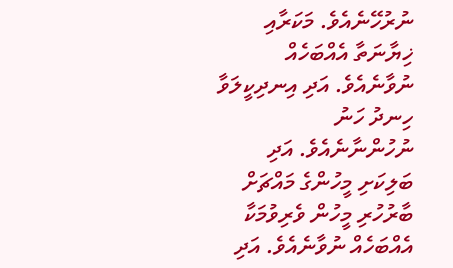ނުރުހޭނެއެވެ. މަކަރާއި ޚިޔާނަތާ އެއްބަހެއް ނުވާނެއެވެ. އަދި އިނދިކީލަވާ ހިނދު ހަނު ނުހުންނާނެއެވެ. އަދި ބަލިކަށި މީހުންގެ މައްޗަށް ބާރުހުރި މީހުން ވެރިވުމަކާ އެއްބަހެއް ނުވާނެއެވެ. އަދި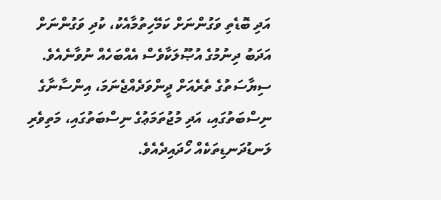އަދި ބޮޑެތި ވަގުންނަށް ކަމޭހިތުމާއެކު، ކުދި ވަގުންނަށް އަދަބު ދިނުމުގެ އުޞޫލަކާވެސް އެއްބަހެއް ނުވާނެއެވެ.
ސިޔާސަތުގެ ތެރެއަށް ދީންވަދެއްޖެނަމަ، އިންސާނާގެ ނިސްބަތުގައި، އަދި މުޖުތަމަޢުގެ ނިސްބަތުގައި، މަތިވެރި ލަނޑުދަނޑިތަކެއް ހޯދައިދެއެވެ.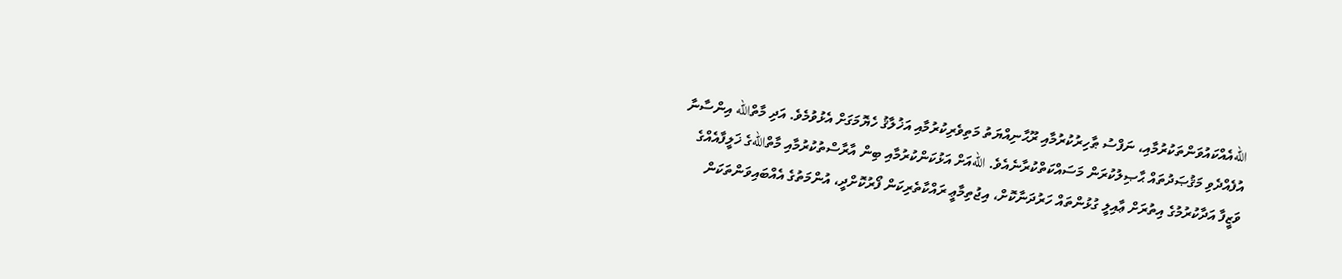اللهއެއްކައުވަންތަކުރުމާއި، ނަފްސު ޠާހިރުކުރުމާއި ރޫޙާނިއްޔަތު މަތިވެރިކުރުމާއި އަޚުލާޤު ހެޔޮމަގަށް އެޅުވުމެވެ. އަދި މާތްالله އިންސާނާ އުފެއްދެވި މަޤުޞަދުތައް ޙާޞިލުކުރަން މަސައްކަތްކުރާނެއެވެ. اللهއަށް އަޅުކަންކުރުމާއި ބިން އާރާސްތުކުރުމާއި މާތްاللهގެ ޚަލީފާއެއްގެ ވަޒީފާ އަދާކުރުމުގެ އިތުރަށް ޢާއިލީ ގުޅުންތައް ހަރުދަނާކޮށް، އިޖުތިމާޢީ ރައްކާތެރިކަން ފޯރުކޮށްދީ، އުންމަތުގެ އެއްބައިވަންތަކަން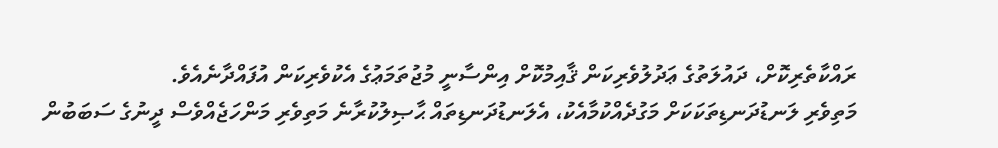ރައްކާތެރިކޮށް، ދައުލަތުގެ ޢަދުލުވެރިކަން ޤާއިމުކޮށް އިންސާނީ މުޖުތަމަޢުގެ އެކުވެރިކަން އުފައްދާނެއެވެ.
މަތިވެރި ލަނޑުދަނޑިތަކަކަށް މަގުދެއްކުމާއެކު، އެލަނޑުދަނޑިތައް ޙާޞިލުކުރާނެ މަތިވެރި މަންހަޖެއްވެސް ދީނުގެ ސަބަބުން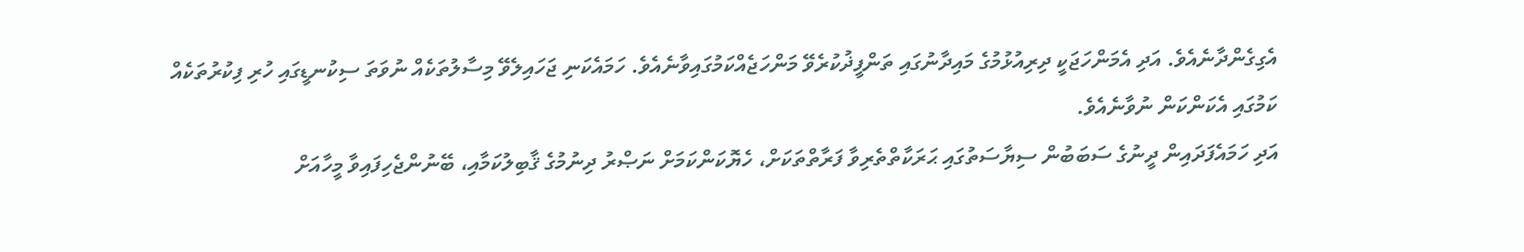އެގިގެންދާނެއެވެ. އަދި އެމަންހަޖަކީ ދިރިއުޅުމުގެ މައިދާނުގައި ތަންފީޛުކުރެވޭ މަންހަޖެއްކަމުގައިވާނެއެވެ. ހަމައެކަނި ޖަހައިލެވޭ މިސާލުތަކެއް ނުވަތަ ސިކުނޑީގައި ހުރި ފިކުރުތަކެއް ކަމުގައި އެކަންކަން ނުވާނެއެވެ.
އަދި ހަމައެފަދައިން ދީނުގެ ސަބަބުން ސިޔާސަތުގައި ޙަރަކާތްތެރިވާ ފަރާތްތަކަށް، ހެޔޮކަންކަމަށް ނަޞްރު ދިނުމުގެ ޤާބިލުކަމާއި، ބޭނުންޖެހިފައިވާ މީހާއަށް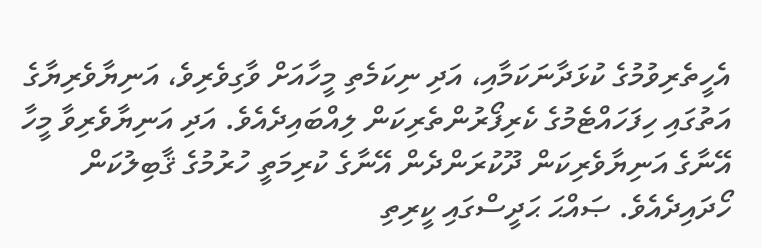އެހީތެރިވުމުގެ ކުޅަދާނަކަމާއި، އަދި ނިކަމެތި މީހާއަށް ވާގިވެރިވެ، އަނިޔާވެރިޔާގެ އަތުގައި ހިފަހައްޓެމުގެ ކެރިފޯރުންތެރިކަން ލިއްބައިދެއެވެ. އަދި އަނިޔާވެރިވާ މީހާ އޭނާގެ އަނިޔާވެރިކަން ދޫކުރަންދެން އޭނާގެ ކުރިމަތީ ހުރުމުގެ ޤާބިލުކަން ހޯދައިދެއެވެ. ޞައްޙަ ޙަދީސްގައި ކީރިތި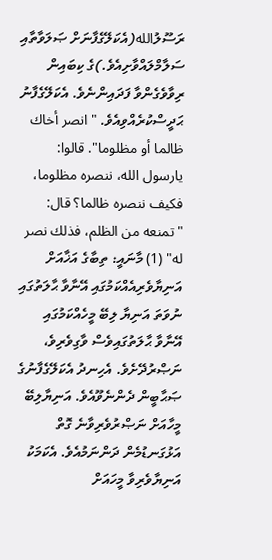ރަސޫލުالله(އެކަލޭގެފާނަށް ޞަލަވާތާއި ސަލާމްލައްވާށިއެވެ.)ގެ ކިބައިން ރިވާވެގެންވާ ފަދައިންނެވެ. އެކަލޭގެފާނު ޙަދީސްކުރެއްވިއެވެ. "انصر أخاك ظالما أو مظلوما". قالوا: يارسول الله، ننصره مظلوما، فكيف ننصره ظالما؟ قال: "تمنعه من الظلم، فذلك نصر له" (1) މާނައީ: ތިބާގެ އަޚާއަށް އަނިޔާވެރިއެއްކަމުގައި އޭނާވާ ޙާލަތުގައި ނުވަތަ އަނިޔާ ލިބޭ މީހެއްކަމުގައި އޭނާވާ ޙާލަތުގައިވެސް ވާގިވެރިވެ، ނަޞްރުދޭށެވެ. އެހިނދު އެކަލޭގެފާނުގެ ޞަޙާބީން ދެންނެވޫއެވެ. އަނިޔާލިބޭ މީހާއަށް ނަޞްރުވެރިވާނެ ގޮތް އަޅުގަނޑުމެން ދަންނަމުއެވެ. އެކަމަކު އަނިޔާވެރިވާ މީހައަށް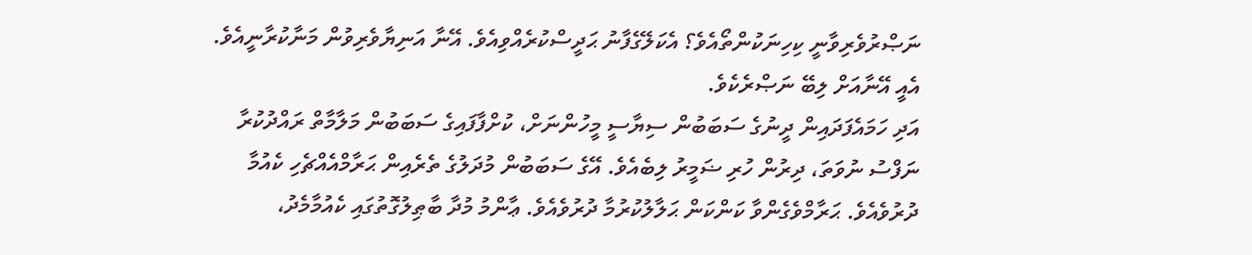ނަޞްރުވެރިވާނީ ކިހިނަކުންތޯއެވެ؟ އެކަލޭގެފާނު ޙަދީސްކުރެއްވިއެވެ. އޭނާ އަނިޔާވެރިވުން މަނާކުރާނީއެވެ. އެއީ އޭނާއަށް ލިބޭ ނަޞްރެކެވެ.
އަދި ހަމައެފަދައިން ދީނުގެ ސަބަބުން ސިޔާސީ މީހުންނަށް، ކުށްފާފައިގެ ސަބަބުން މަލާމާތް ރައްދުކުރާ ނަފްސު ނުވަތަ، ދިރުން ހުރި ޟަމީރު ލިބެއެވެ. އޭގެ ސަބަބުން މުދަލުގެ ތެރެއިން ޙަރާމްއެއްޗެހި ކެއުމާ ދުރުވެއެވެ. ޙަރާމްވެގެންވާ ކަންކަން ޙަލާލުކުރުމާ ދުރުވެއެވެ. ޢާންމު މުދާ ބާޠިލުގޮތުގައި ކެއުމާމެދު،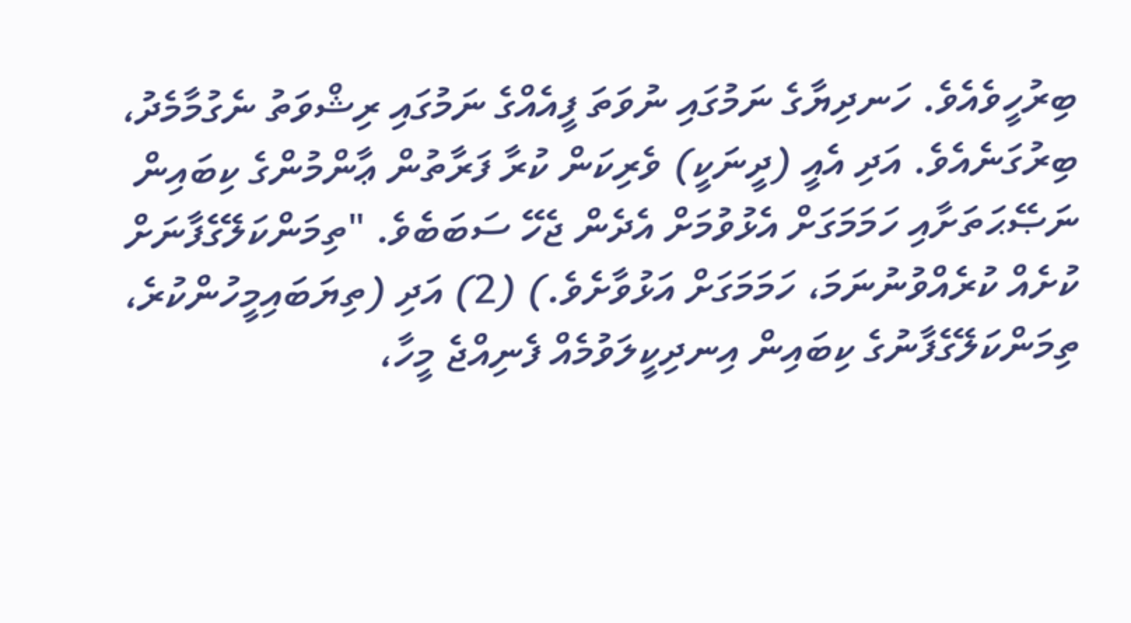ބިރުހީވެއެވެ. ހަނދިޔާގެ ނަމުގައި ނުވަތަ ފީއެއްގެ ނަމުގައި ރިޝްވަތު ނެގުމާމެދު، ބިރުގަނެއެވެ. އަދި އެއީ (ދީނަކީ) ވެރިކަން ކުރާ ފަރާތުން ޢާންމުންގެ ކިބައިން ނަޞޭޙަތަށާއި ހަމަމަގަށް އެޅުވުމަށް އެދެން ޖެހޭ ސަބަބެވެ. "ތިމަންކަލޭގެފާނަށް ކުށެއް ކުރެއްވުނުނަމަ، ހަމަމަގަށް އަޅުވާށެވެ.) (2) އަދި (ތިޔަބައިމީހުންކުރެ، ތިމަންކަލޭގެފާނުގެ ކިބައިން އިނދިކީލަވުމެއް ފެނިއްޖެ މީހާ،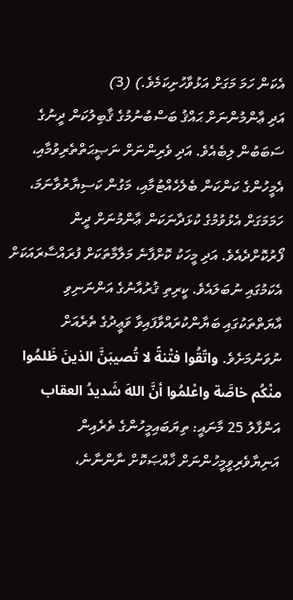އެކަން ހަމަ މަގަށް އަޅުވާހުށިކަމެވެ.) (3)
އަދި ޢާންމުންނަށް ޙައްޤު ބަސްބުނުމުގެ ޤާބިލުކަން ދީނުގެ ސަބަބުން ލިބެއެވެ. އަދި ވެރިންނަށް ނަޞީޙަތްތެރިވުމާއި، އެމީހުންގެ ކަންކަން ބެލެހެއްޓުމާއި، މަގުން ކަސިޔާރުވާނަމަ، ހަމަމަގަށް އެޅުވުމުގެ ކުޅަދާނަކަން ޢާންމުނަށް ދީން ފޯރުކޮށްދެއެވެ. އަދި މީހަކު ކޮށްފާނެ މަލާމާތަކަށް ފުރައްސާރައަކަށް އެކަމުގައި ނުބަލައެވެ. ކީރިތި ޤުރުއާނުގެ އަންނަނިވި އާޔަތްތަކުގައި ބަޔާންކުރައްވާފައިވާ ވަޢީދުގެ ތެރެއަށް ނުވަނުމަށެވެ. واتّقُوا فتْنةً لا تُصيبَنَّ الذينَ ظَلمُوا منْكُم خاصَّة واعْلمُوا أنَّ اللهَ شَديدُ العقاب އަންފާލު 25 މާނައީ: ތިޔަބައިމީހުންގެ ތެރެއިން އަނިޔާވެރިވީމީހުންނަށް ޚާއްޞަކޮށް ނާންނާނެ،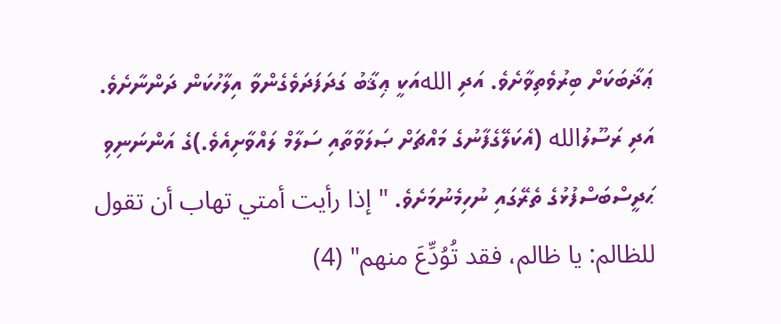ޢަޛާބަކަށް ބިރުވެތިވާށެވެ. އަދި اللهއަކީ ޢިޤާބު ގަދަފަދަވެގެންވާ އިލާހުކަން ދަންނާށެވެ. އަދި ރަސޫލުالله (އެކަލޭގެފާނުގެ މައްޗަށް ޞަލަވާތާއި ސަލާމް ލައްވާށިއެވެ.)ގެ އަންނަނިވި ޙަދީސްބަސްފުޅުގެ ތެރޭގައި ނުހިމެނުމަށެވެ. "إذا رأيت أمتي تهاب أن تقول للظالم: يا ظالم، فقد تُوُدِّعَ منهم" (4)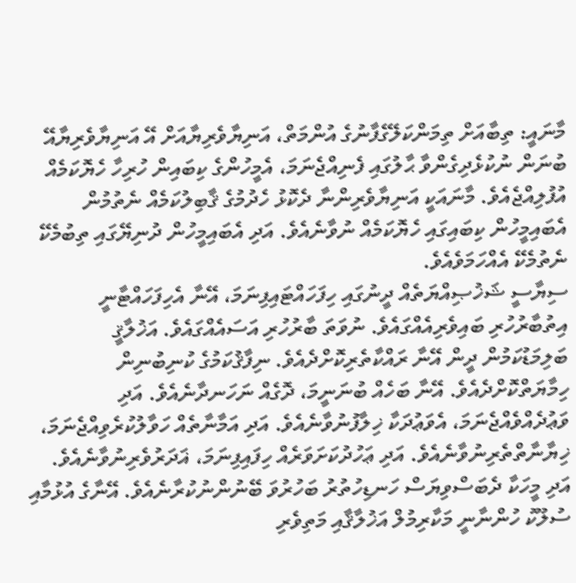މާނައީ: ތިބާއަށް ތިމަންކަލޭގެފާނުގެ އުންމަތް، އަނިޔާވެރިޔާއަށް އޭ އަނިޔާވެރިޔާއޭ ބުނަން ނުކުޅެދިގެންވާ ޙާލުގައި ފެނިއްޖެނަމަ، އެމީހުންގެ ކިބައިން ހުރިހާ ހެޔޮކަމެއް އުފުލިއްޖެއެވެ. މާނައަކީ އަނިޔާވެރިންނާ ދެކޮޅު ހެދުމުގެ ޤާބިލުކަމެއް ނެތުމުން އެބައިމީހުން ކިބައިގައި ހެޔޮކަމެއް ނުވާނެއެވެ. އަދި އެބައިމީހުން ދުނިޔޭގައި ތިބުމެކޭ ނެތުމެކޭ އެއްހަމަވެއެވެ.
ސިޔާސީ ޝަޚުޞިއްޔަތެއް ދީނުގައި ހިފަހައްޓައިފިނަމަ، އޭނާ އެހިފަހައްޓާނީ އިތުބާރުހުރި ބައިވެރިއެއްގައެވެ. ނުވަތަ ބާރުހުރި އަސައެއްގައެވެ. އަޚުލާޤީ ބަލިމަޑުކަމުން ދީން އޭނާ ރައްކާތެރިކޮށްދެއެވެ. ނިފާޤުކަމުގެ ކުނިބުނިން ހިމާޔަތްކޮށްދެއެވެ. އޭނާ ބަހެއް ބުނަނީމަ، ދޮގެއް ނަހަނދާނެއެވެ. އަދި ވަޢުދެއްވެއްޖެނަމަ، އެވަޢުދަކާ ޚިލާފުނުވާނެއެވެ. އަދި އަމާނާތެއް ހަވާލުކުރެވިއްޖެނަމަ، ޚިޔާނާތްތެރިނުވާނެއެވެ. އަދި ޢަހުދުކަށަވަރެއް ހިފައިފިނަމަ، ޣަދަރުވެރިނުވާނެއެވެ. އަދި މީހަކާ ދެބަސްވިޔަސް ހަނޑިހުތުރު ބަހުރުވަ ބޭނުންނުކުރާނެއެވެ. އޭނާގެ އުޅުމާއި ސުލޫކު ހުންނާނީ މަކާރިމުލް އަޚުލާޤާއި މަތިވެރި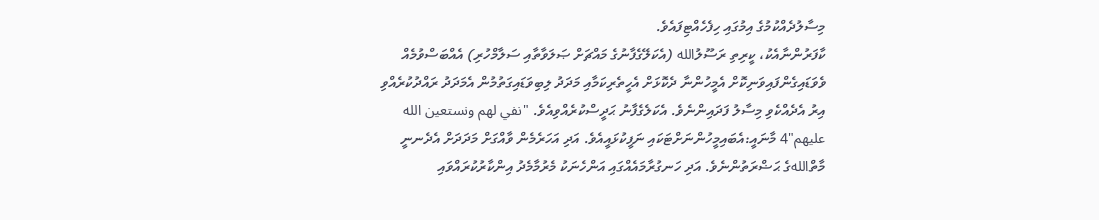މިސާލުދެއްކުމުގެ އިމުގައި ހިފެހެއްޓިފައެވެ.
ކާފަރުންނާއެކު، ކީރިތި ރަސޫލުالله (އެކަލޭގެފާނުގެ މައްޗަށް ޞަލަވާތާއި ސަލާމްހުރި) އެއްބަސްވުމެއް ވެވަޑައިގެންފައިވަނިކޮށް އެމީހުންނާ ދެކޮޅަށް އެހީތެރިކަމާއި މަދަދު ލިބިވަޑައިގަތުމުން އެމަދަދު ރައްދުކުރެއްވި އިރު އެދެއްކެވި މިސާލު ފަދައިންނެވެ. އެކަލެގެފާނު ޙަދީސްކުރެއްވިއެވެ. "نفي لهم ونستعين الله عليهم"4 މާނައީ:އެބައިމީހުންނަށްޓަކައި ނަފީކުޅައީއެވެ. އަދި އަހަރެމެން ވާއްގަށް މަދަދަށް އެދެނނީ މާތްاللهގެ ޙަޟްރަތުންނެވެ. އަދި ހަނގުރާމައެއްގައި އަންހެނަކު މެރުމާމެދު އިންކާރުކުރައްވައި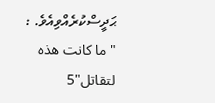ޙަދީސްކުރެއްވިއެވެ. : "ما كانت هذه لتقاتل"5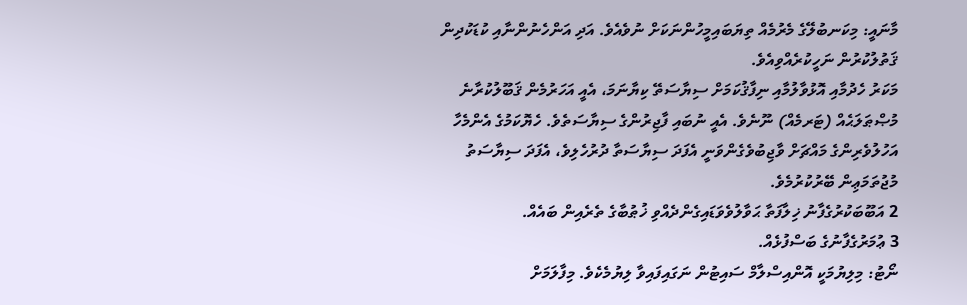މާނައީ: މިކަނބުލޭގެ މެރުމެއް ތިޔަބައިމީހުންނަކަށް ނުވެއެވެ. އަދި އަންހެނުންނާއި ކުޑަކުދިން ޤަތުލުކުރުން ނަހީކުރެއްވިއެވެ.
މަކަރު ހެދުމާއި އޮޅުވާލުމާއި ނިފާޤުކަމަށް ސިޔާސަތޭ ކިޔާނަމަ، އެއީ އަހަރުމެން ޤަބޫލުކުރާނެ މުޞްޠަލަޙެއް (ޓަރމެއް) ނޫނެވެ. އެއީ ނުބައި ފާޖިރުންގެ ސިޔާސަތެވެ. ހެޔޮކަމުގެ އެންމެހާ އަހުލުވެރިންގެ މައްޗަށް ވާޖިބުވެގެންވަނީ އެފަދަ ސިޔާސަތާ ދުރުހެލިވެ، އެފަދަ ސިޔާސަތު މުޖުތަމަޢިން ބޭރުކުރުމެވެ.
2 އަބޫބަކުރުގެފާނު ޚިލާފަތާ ޙަވާލުވެވަޑައިގެންދެއްވި ޚުޠުބާގެ ތެރެއިން ބައެއް.
3 ޢުމަރުގެފާނުގެ ބަސްފުޅެއް.
ނޯޓު: މިލިޔުމަކީ އޮންއިސްލާމް ސައިޓުން ނަގައިފައިވާ ލިޔުމެކެވެ. މިފާލަމަށް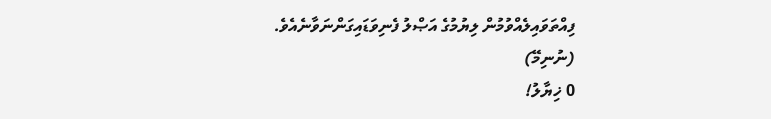ފިއްތަވައިލެއްވުމުން ލިޔުމުގެ އަޞްލު ފެނިވަޑައިގަންނަވާނެއެވެ.
(ނުނިމޭ)
0 ޚިޔާލު!